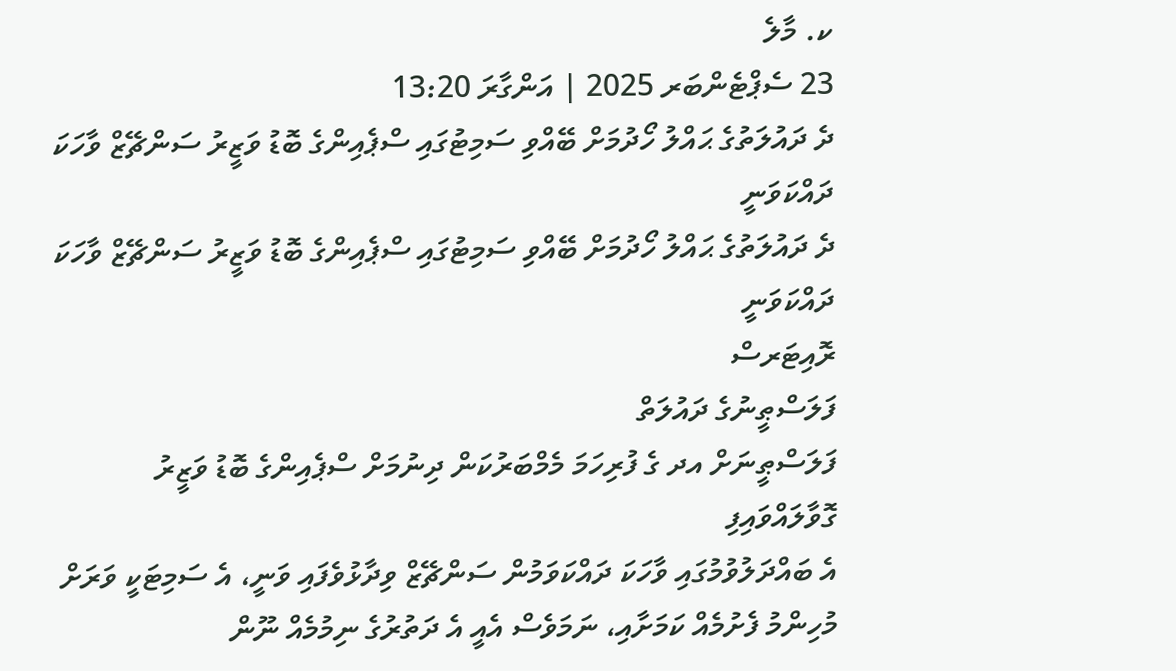ކ. މާލެ
23 ސެޕްޓެންބަރ 2025 | އަންގާރަ 13:20
ދެ ދައުލަތުގެ ޙައްލު ހޯދުމަށް ބޭއްވި ސަމިޓުގައި ސްޕެއިންގެ ބޮޑު ވަޒީރު ސަންޗޭޒް ވާހަކަ ދައްކަވަނީ
ދެ ދައުލަތުގެ ޙައްލު ހޯދުމަށް ބޭއްވި ސަމިޓުގައި ސްޕެއިންގެ ބޮޑު ވަޒީރު ސަންޗޭޒް ވާހަކަ ދައްކަވަނީ
ރޮއިޓަރސް
ފަލަސްޠީނުގެ ދައުލަތް
ފަލަސްޠީނަށް އދ ގެ ފުރިހަމަ މެމްބަރުކަން ދިނުމަށް ސްޕެއިންގެ ބޮޑު ވަޒީރު ގޮވާލައްވައިފި
އެ ބައްދަލުވުމުގައި ވާހަކަ ދައްކަވަމުން ސަންޗޭޒް ވިދާޅުވެފައި ވަނީ، އެ ސަމިޓަކީ ވަރަށް މުހިންމު ފެށުމެއް ކަމަށާއި، ނަމަވެސް އެއީ އެ ދަތުރުގެ ނިމުމެއް ނޫން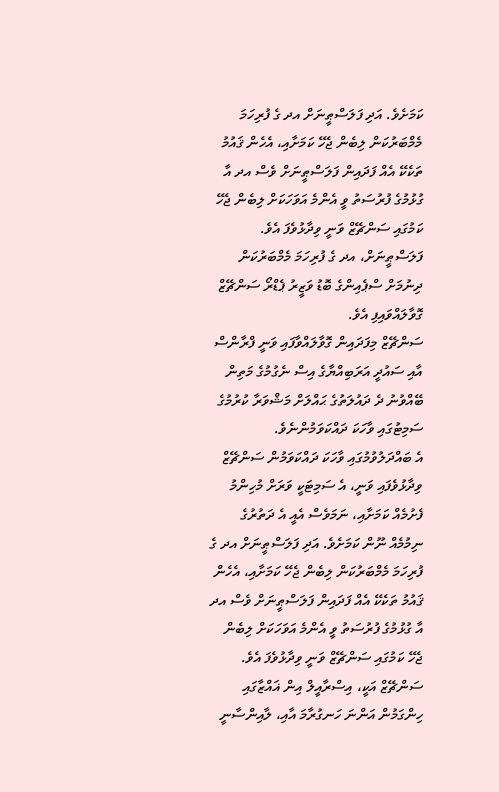ކަމަށެވެ. އަދި ފަލަސްޠީނަށް އދ ގެ ފުރިހަމަ މެމްބަރުކަން ލިބެން ޖެހޭ ކަމަށާއި، އެހެން ޤައުމު ތަކެކޭ އެއް ފަދައިން ފަލަސްޠީނަށް ވެސް އދ އާ ގުޅުމުގެ ފުރުސަތު ވީ އެންމެ އަވަހަކަށް ލިބެން ޖެހޭ ކަމުގައި ސަންޗޭޒް ވަނީ ވިދާޅުވެފަ އެވެ.
ފަލަސްޠީނަށް، އދ ގެ ފުރިހަމަ މެމްބަރުކަން ދިނުމަށް ސްޕެއިންގެ ބޮޑު ވަޒީރު ޕެޑްރޯ ސަންޗޭޒް ގޮވާލައްވައިފި އެވެ.
ސަންޗޭޒް މިފަދައިން ގޮވާލައްވާފައި ވަނީ ފްރާންސް އާއި ސައުދީ އަރަބިއްޔާގެ އިސް ނެގުމުގެ މަތިން ބޭއްވުނު ދެ ދައުލަތުގެ ޙައްލަށް މަޝްވަރާ ކުރުމުގެ ސަމިޓުގައި ވާހަކަ ދައްކަވަމުންނެވެ.
އެ ބައްދަލުވުމުގައި ވާހަކަ ދައްކަވަމުން ސަންޗޭޒް ވިދާޅުވެފައި ވަނީ، އެ ސަމިޓަކީ ވަރަށް މުހިންމު ފެށުމެއް ކަމަށާއި، ނަމަވެސް އެއީ އެ ދަތުރުގެ ނިމުމެއް ނޫން ކަމަށެވެ. އަދި ފަލަސްޠީނަށް އދ ގެ ފުރިހަމަ މެމްބަރުކަން ލިބެން ޖެހޭ ކަމަށާއި، އެހެން ޤައުމު ތަކެކޭ އެއް ފަދައިން ފަލަސްޠީނަށް ވެސް އދ އާ ގުޅުމުގެ ފުރުސަތު ވީ އެންމެ އަވަހަކަށް ލިބެން ޖެހޭ ކަމުގައި ސަންޗޭޒް ވަނީ ވިދާޅުވެފަ އެވެ.
ސަންޗޭޒް އަކީ، އިސްރާއީލް އިން ޣައްޒާގައި ހިންގަމުން އަންނަ ހަނގުރާމަ އާއި، ލާއިންސާނީ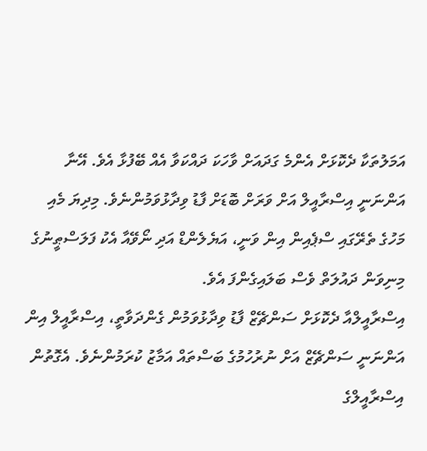އަމަލުތަކާ ދެކޮޅަށް އެންމެ ގަދައަށް ވާހަކަ ދައްކަވާ އެއް ބޭފުޅާ އެވެ. އޭނާ އަންނަނީ އިސްރާއީލް އަށް ވަރަށް ބޮޑަށް ފާޑު ވިދާޅުވަމުންނެވެ. މިދިޔަ މެއި މަހުގެ ތެރޭގައި ސްޕެއިން އިން ވަނީ، އަޔެލެންޑް އަދި ނޯވޭއާ އެކު ފަލަސްޠީނުގެ މިނިވަން ދައުލަތް ވެސް ބަލައިގެންފަ އެވެ.
އިސްރާއީލްއާ ދެކޮޅަށް ސަންޗޭޒް ފާޑު ވިދާޅުވަމުން ގެންދަވާތީ، އިސްރާއީލް އިން އަންނަނީ ސަންޗޭޒް އަށް ނުރުހުމުގެ ބަސްތައް އަމާޒު ކުރަމުންނެވެ. އެގޮތުން އިސްރާއީލްގެ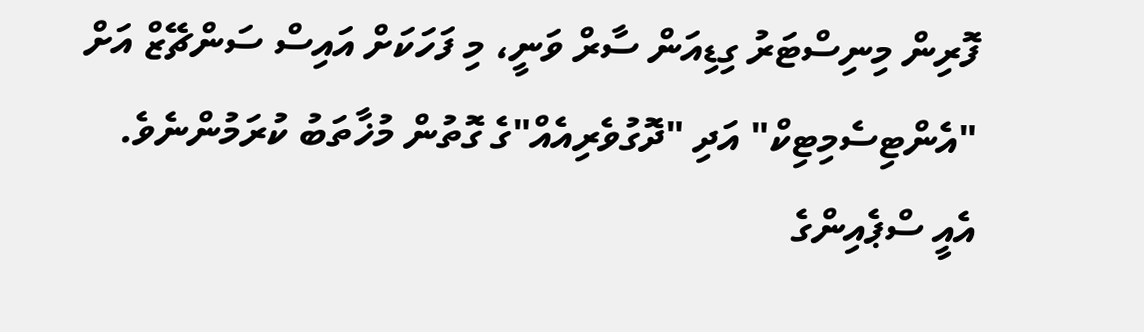ފޮރިން މިނިސްޓަރު ގިޑިއަން ސާރް ވަނީ، މި ފަހަކަށް އައިސް ސަންޗޭޒް އަށް "އެންޓިސެމިޓިކް" އަދި "ދޮގުވެރިއެއް"ގެ ގޮތުން މުޚާތަބު ކުރަމުންނެވެ.
އެއީ ސްޕެއިންގެ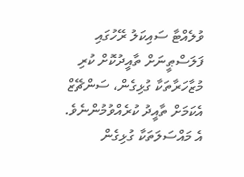ވުލެއްޓާ ސައިކަލު ރޭހުގައި ފަލަސްޠީނަށް ތާއީދުކޮށް ކުރި މުޒާހަރާތަކާ ގުޅިގެން، ސަންޗޭޒް އެކަމަށް ތާއީދު ކުރެއްވުމުންނެވެ. އެ މައްސަލަތަކާ ގުޅިގެން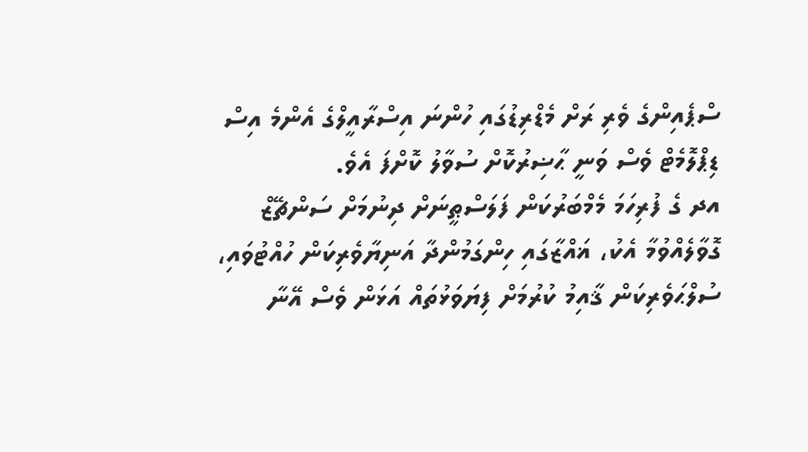ސްޕެއިންގެ ވެރި ރަށް މެޑްރިޑުގައި ހުންނަ އިސްރާއީލްގެ އެންމެ އިސް ޑިޕްލޮމެޓް ވެސް ވަނީ ޙާޟިރުކޮށް ސުވާލު ކޮށްފަ އެވެ.
އދ ގެ ފުރިހަމަ މެމްބަރުކަން ފަލަސްޠީނަށް ދިނުމަށް ސަންޗޭޒް ގޮވާލެއްވުމާ އެކު، ޣައްޒާގައި ހިންގަމުންދާ އަނިޔާވެރިކަން ހުއްޓުވައި، ސުލްޙަވެރިކަން ޤާއިމު ކުރުމަށް ފިޔަވަޅުތައް އަޅަން ވެސް އޭނާ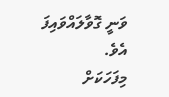ވަނީ ގޮވާލައްވައިފަ އެވެ.
މިފަހަކަށް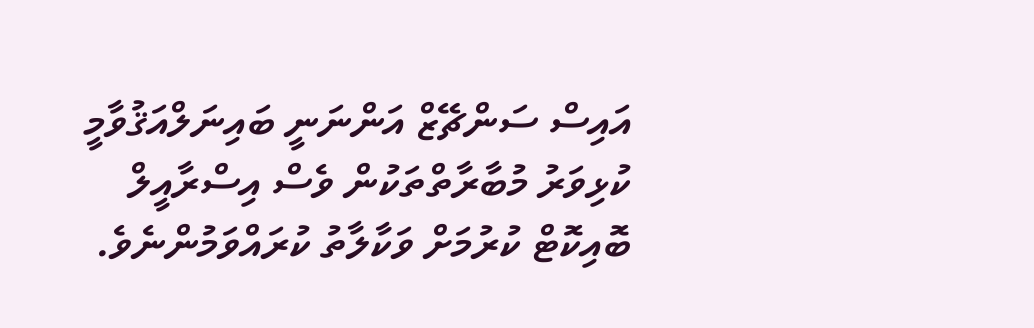އައިސް ސަންޗޭޒް އަންނަނީ ބައިނަލްއަޤުވާމީ ކުޅިވަރު މުބާރާތްތަކުން ވެސް އިސްރާއީލް ބޮއިކޮޓް ކުރުމަށް ވަކާލާތު ކުރައްވަމުންނެވެ.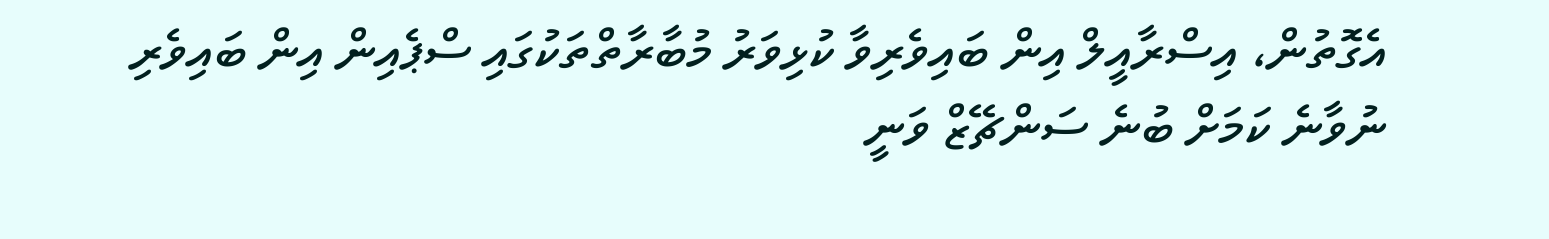އެގޮތުން، އިސްރާއީލް އިން ބައިވެރިވާ ކުޅިވަރު މުބާރާތްތަކުގައި ސްޕެއިން އިން ބައިވެރި ނުވާނެ ކަމަށް ބުނެ ސަންޗޭޒް ވަނީ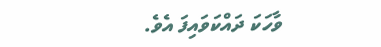ވާހަކަ ދައްކަވައިފަ އެވެ.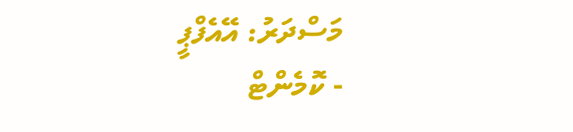މަސްދަރު: އޭއެފްޕީ
- ކޮމެންޓް